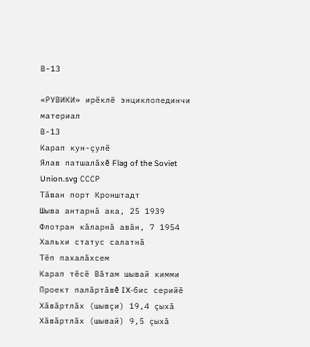В-13

«РУВИКИ» ирӗклӗ энциклопединчи материал
В-13
Карап кун-çулĕ
Ялав патшалăхĕ Flag of the Soviet Union.svg СССР
Тăван порт Кронштадт
Шыва антарнă ака, 25 1939
Флотран кăларнă авӑн, 7 1954
Хальхи статус салатнă
Тĕп пахалăхсем
Карап тĕсĕ Вăтам шывай кимми
Проект палăртăвĕ IX-бис серийĕ
Хăвăртлăх (шывçи) 19,4 çыхă
Хăвăртлăх (шывай) 9,5 çыхă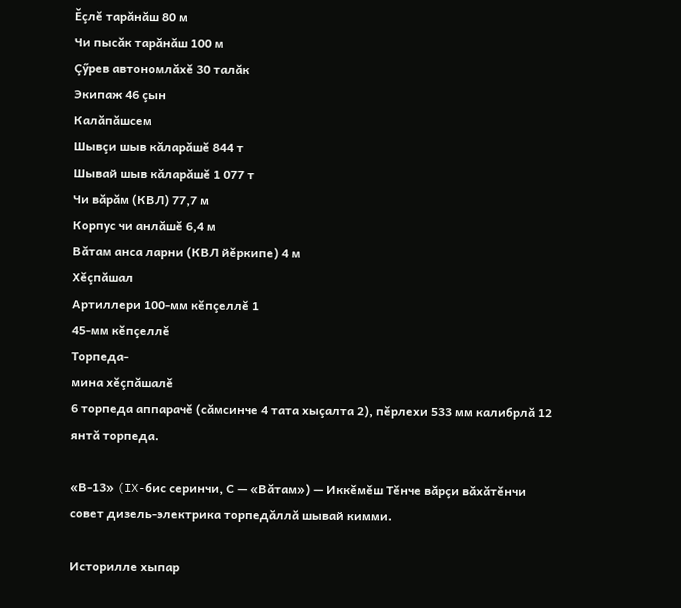Ĕçлĕ тарăнăш 80 м
Чи пысăк тарăнăш 100 м
Çӳрев автономлăхĕ 30 талăк
Экипаж 46 çын
Калăпăшсем
Шывçи шыв кăларăшĕ 844 т
Шывай шыв кăларăшĕ 1 077 т
Чи вăрăм (КВЛ) 77,7 м
Корпус чи анлăшĕ 6,4 м
Вăтам анса ларни (КВЛ йĕркипе) 4 м
Хĕçпăшал
Артиллери 100-мм кĕпçеллĕ 1
45-мм кĕпçеллĕ
Торпеда-
мина хĕçпăшалĕ
6 торпеда аппарачĕ (сăмсинче 4 тата хыçалта 2), пĕрлехи 533 мм калибрлă 12 янтă торпеда.

«В-13» (IX-бис серинчи, С — «Вăтам») — Иккĕмĕш Тĕнче вăрçи вăхăтĕнчи совет дизель-электрика торпедăллă шывай кимми.

Историлле хыпар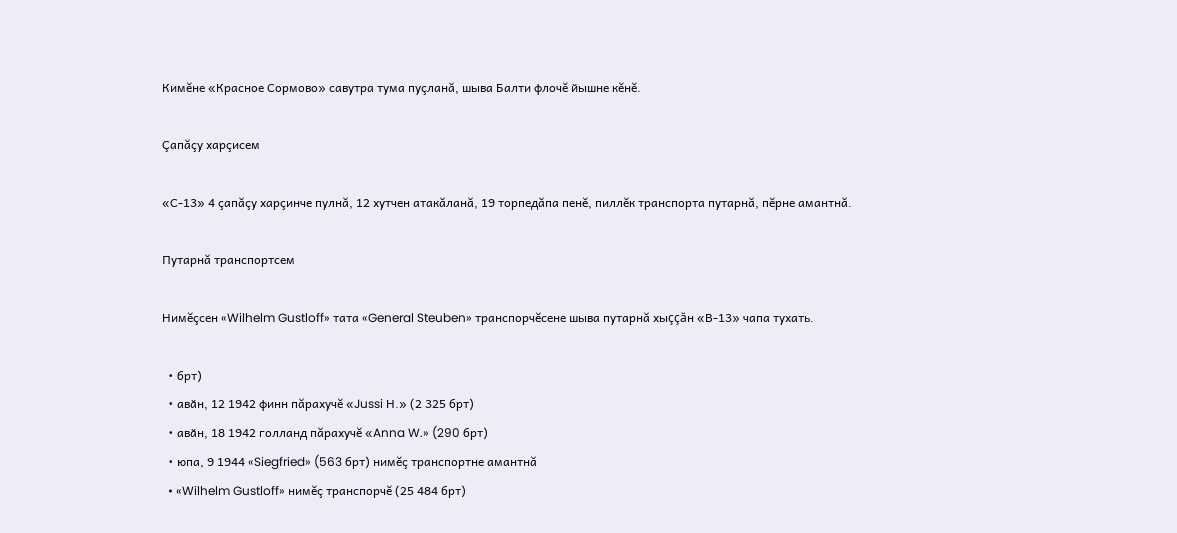Кимĕне «Красное Сормово» савутра тума пуçланă, шыва Балти флочĕ йышне кĕнĕ.

Çапăçу харçисем

«С-13» 4 çапăçу харçинче пулнă, 12 хутчен атакăланă, 19 торпедăпа пенĕ, пиллĕк транспорта путарнă, пĕрне амантнă.

Путарнă транспортсем

Нимĕçсен «Wilhelm Gustloff» тата «General Steuben» транспорчĕсене шыва путарнă хыççăн «В-13» чапа тухать.

  • брт)
  • авӑн, 12 1942 финн пăрахучĕ «Jussi Н.» (2 325 брт)
  • авӑн, 18 1942 голланд пăрахучĕ «Anna W.» (290 брт)
  • юпа, 9 1944 «Siegfried» (563 брт) нимĕç транспортне амантнă
  • «Wilhelm Gustloff» нимĕç транспорчĕ (25 484 брт)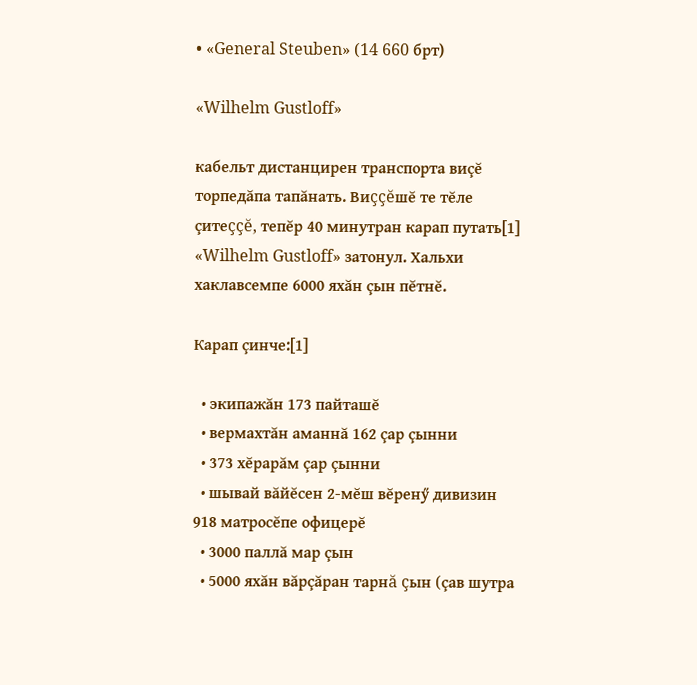• «General Steuben» (14 660 брт)

«Wilhelm Gustloff»

кабельт дистанцирен транспорта виçĕ торпедăпа тапăнать. Виççĕшĕ те тĕле çитеççĕ, тепĕр 40 минутран карап путать[1] «Wilhelm Gustloff» затонул. Хальхи хаклавсемпе 6000 яхăн çын пĕтнĕ.

Карап çинче:[1]

  • экипажăн 173 пайташĕ
  • вермахтăн аманнă 162 çар çынни
  • 373 хĕрарăм çар çынни
  • шывай вăйĕсен 2-мĕш вĕренӳ дивизин 918 матросĕпе офицерĕ
  • 3000 паллă мар çын
  • 5000 яхăн вăрçăран тарнă çын (çав шутра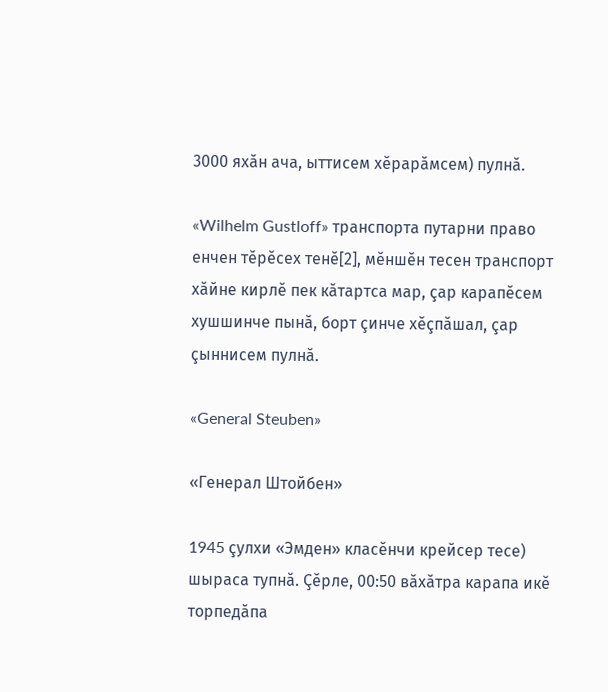3000 яхăн ача, ыттисем хĕрарăмсем) пулнă.

«Wilhelm Gustloff» транспорта путарни право енчен тĕрĕсех тенĕ[2], мĕншĕн тесен транспорт хăйне кирлĕ пек кăтартса мар, çар карапĕсем хушшинче пынă, борт çинче хĕçпăшал, çар çыннисем пулнă.

«General Steuben»

«Генерал Штойбен»

1945 çулхи «Эмден» класĕнчи крейсер тесе) шыраса тупнă. Çĕрле, 00:50 вăхăтра карапа икĕ торпедăпа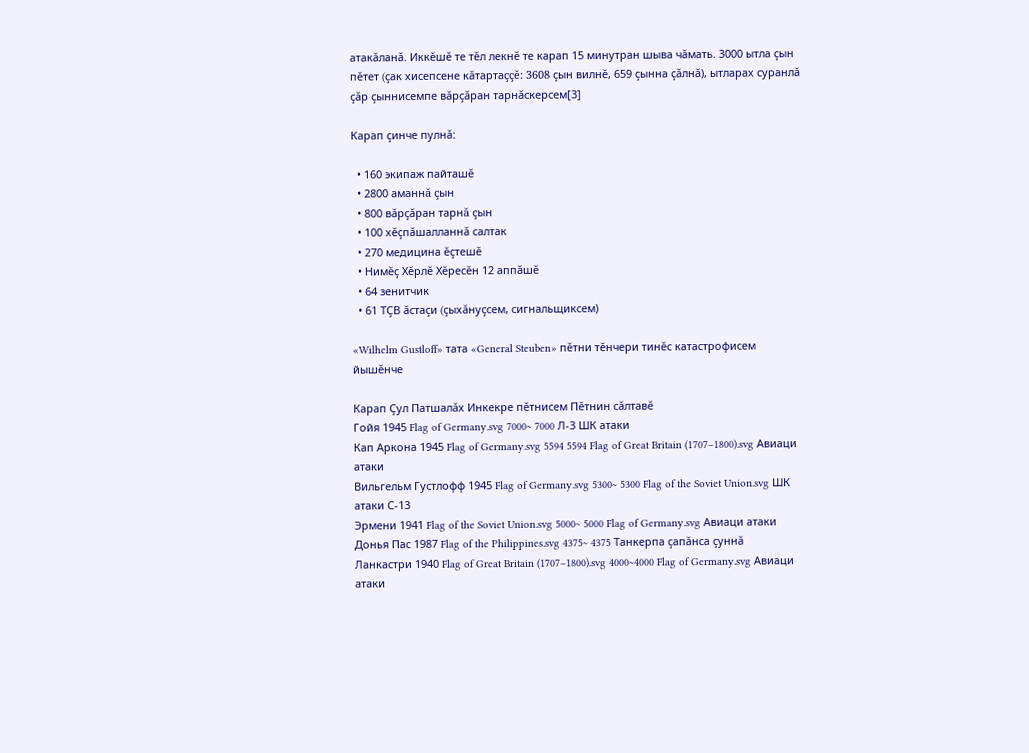атакăланă. Иккĕшĕ те тĕл лекнĕ те карап 15 минутран шыва чăмать. 3000 ытла çын пĕтет (çак хисепсене кăтартаççĕ: 3608 çын вилнĕ, 659 çынна çăлнă), ытларах суранлă çăр çыннисемпе вăрçăран тарнăскерсем[3]

Карап çинче пулнă:

  • 160 экипаж пайташĕ
  • 2800 аманнă çын
  • 800 вăрçăран тарнă çын
  • 100 хĕçпăшалланнă салтак
  • 270 медицина ĕçтешĕ
  • Нимĕç Хĕрлĕ Хĕресĕн 12 аппăшĕ
  • 64 зенитчик
  • 61 ТÇВ ăстаçи (çыхăнуçсем, сигнальщиксем)

«Wilhelm Gustloff» тата «General Steuben» пĕтни тĕнчери тинĕс катастрофисем йышĕнче

Карап Çул Патшалăх Инкекре пĕтнисем Пĕтнин сăлтавĕ
Гойя 1945 Flag of Germany.svg 7000~ 7000 Л-3 ШК атаки
Кап Аркона 1945 Flag of Germany.svg 5594 5594 Flag of Great Britain (1707–1800).svg Авиаци атаки
Вильгельм Густлофф 1945 Flag of Germany.svg 5300~ 5300 Flag of the Soviet Union.svg ШК атаки С-13
Эрмени 1941 Flag of the Soviet Union.svg 5000~ 5000 Flag of Germany.svg Авиаци атаки
Донья Пас 1987 Flag of the Philippines.svg 4375~ 4375 Танкерпа çапăнса çуннă
Ланкастри 1940 Flag of Great Britain (1707–1800).svg 4000~4000 Flag of Germany.svg Авиаци атаки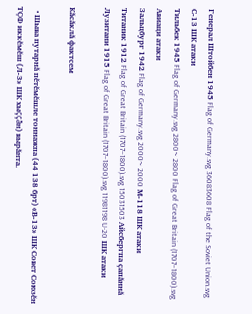Генерал Штойбен 1945 Flag of Germany.svg 36083608 Flag of the Soviet Union.svg С-13 ШК атаки
Тильбек 1945 Flag of Germany.svg 2800~ 2800 Flag of Great Britain (1707–1800).svg Авиаци атаки
Зальцбург 1942 Flag of Germany.svg 2000~ 2000 М-118 ШК атаки
Титаник 1912 Flag of Great Britain (1707–1800).svg 15031503 Айсбергпа çапăннă
Лузитани 1915 Flag of Great Britain (1707–1800).svg 11981198 U-20 ШК атаки

Кăсăклă фактсем

  • Шыва путарнă пĕтĕмĕшле тоннажпа (44 138 брт) «В-13» ШК Совет Союзĕн ТÇФ иккĕмĕш (Л-3» ШК хыççăн) вырăнта.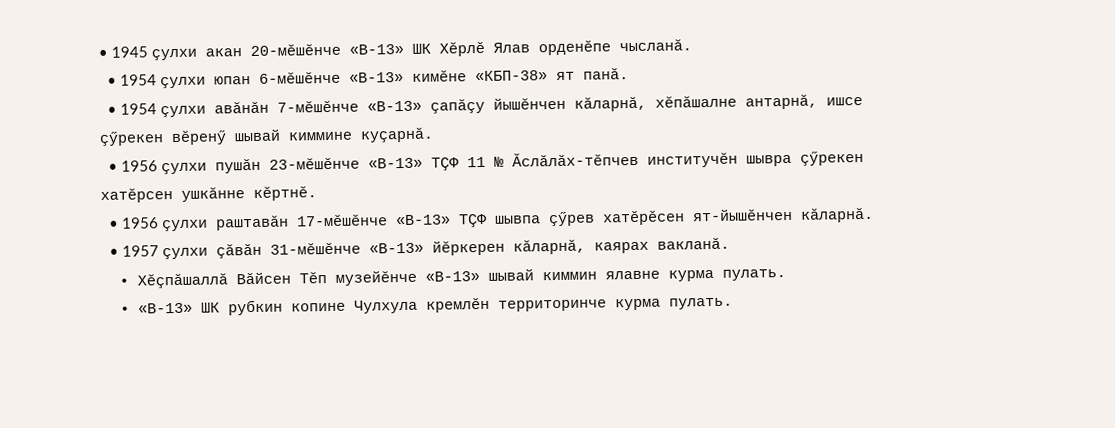• 1945 çулхи акан 20-мĕшĕнче «В-13» ШК Хĕрлĕ Ялав орденĕпе чысланă.
  • 1954 çулхи юпан 6-мĕшĕнче «В-13» кимĕне «КБП-38» ят панă.
  • 1954 çулхи авăнăн 7-мĕшĕнче «В-13» çапăçу йышĕнчен кăларнă, хĕпăшалне антарнă, ишсе çӳрекен вĕренӳ шывай киммине куçарнă.
  • 1956 çулхи пушăн 23-мĕшĕнче «В-13» ТÇФ 11 № Ăслăлăх-тĕпчев институчĕн шывра çӳрекен хатĕрсен ушкăнне кĕртнĕ.
  • 1956 çулхи раштавăн 17-мĕшĕнче «В-13» ТÇФ шывпа çӳрев хатĕрĕсен ят-йышĕнчен кăларнă.
  • 1957 çулхи çăвăн 31-мĕшĕнче «В-13» йĕркерен кăларнă, каярах вакланă.
  • Хĕçпăшаллă Вăйсен Тĕп музейĕнче «В-13» шывай киммин ялавне курма пулать.
  • «В-13» ШК рубкин копине Чулхула кремлĕн территоринче курма пулать.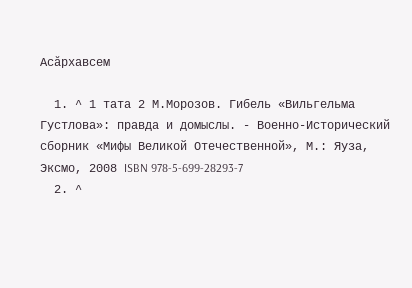Асăрхавсем

  1. ^ 1 тата 2 М.Морозов. Гибель «Вильгельма Густлова»: правда и домыслы. - Военно-Исторический сборник «Мифы Великой Отечественной», М.: Яуза, Эксмо, 2008 ISBN 978-5-699-28293-7
  2. ^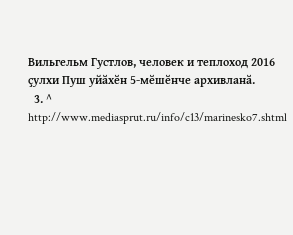Вильгельм Густлов, человек и теплоход 2016 ҫулхи Пуш уйӑхӗн 5-мӗшӗнче архивланӑ.
  3. ^ http://www.mediasprut.ru/info/c13/marinesko7.shtml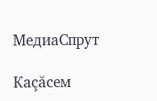МедиаСпрут

Каçăсем